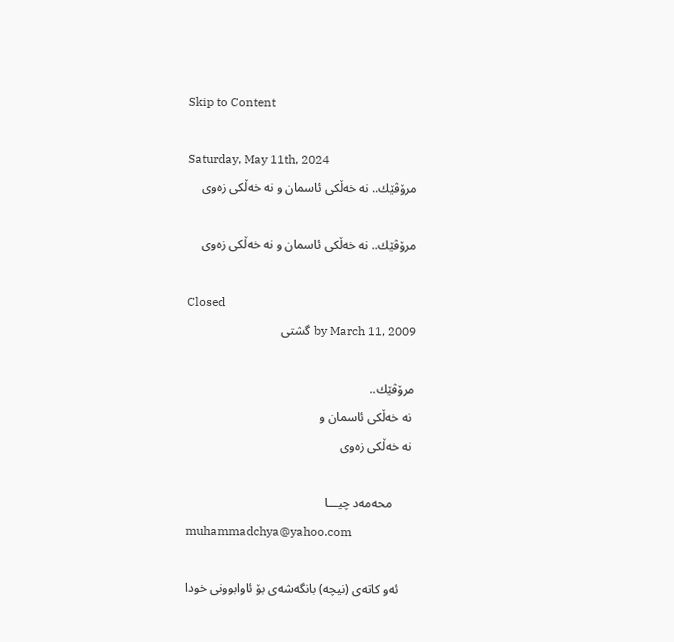Skip to Content

Saturday, May 11th, 2024
مرۆڤێك.. نه‌ خه‌ڵكی ئاسمان و نه‌ خه‌ڵكی زه‌وی

مرۆڤێك.. نه‌ خه‌ڵكی ئاسمان و نه‌ خه‌ڵكی زه‌وی

Closed
by March 11, 2009 گشتی

مرۆڤێك..
 نه‌ خه‌ڵكی ئاسمان و
 نه‌ خه‌ڵكی زه‌وی

       محه‌مه‌د چیـــا
muhammadchya@yahoo.com

     ئه‌و كاته‌ی (نیچه‌) بانگه‌شه‌ی بۆ ئاوابوونی خودا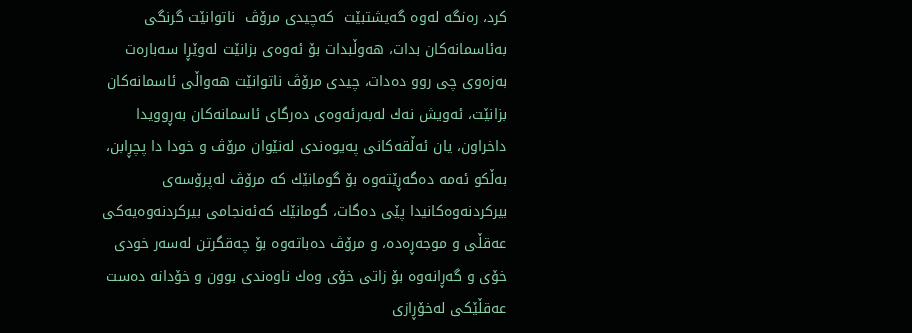كرد، ره‌نگه‌ له‌وه‌ گه‌یشتبێت  كه‌چیدی مرۆڤ  ناتوانێت گرنگی به‌ئاسمانه‌كان بدات، هه‌وڵبدات بۆ ئه‌وه‌ی بزانێت له‌وێڕا سه‌باره‌ت به‌زه‌وی چی روو ده‌دات، چیدی مرۆڤ ناتوانێت هه‌واڵی ئاسمانه‌كان بزانێت، ئه‌ویش نه‌ك له‌به‌رئه‌وه‌ی ده‌رگای ئاسمانه‌كان به‌ڕوویدا داخراون، یان ئه‌ڵقه‌كانی په‌یوه‌ندی له‌نێوان مرۆڤ و خودا دا پچڕابن، به‌ڵكو ئه‌مه‌ ده‌گه‌ڕێته‌وه‌ بۆ گومانێك كه‌ مرۆڤ له‌پرۆسه‌ی بیركردنه‌وه‌كانیدا پێی ده‌گات، گومانێك كه‌ئه‌نجامی بیركردنه‌وه‌یه‌كی عه‌قڵی و موجه‌ڕه‌ده‌، و مرۆڤ ده‌باته‌وه‌ بۆ چه‌قگرتن له‌سه‌ر خودی خۆی و گه‌ڕانه‌وه‌ بۆ زاتی خۆی وه‌ك ناوه‌ندی بوون و خۆدانه‌ ده‌ست عه‌قڵێكی له‌خۆڕازی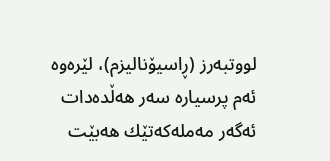لووتبه‌رز (ڕاسیۆنالیزم)، لێره‌وه‌ ئه‌م پرسیاره‌ سه‌ر هه‌ڵده‌دات ئه‌گه‌ر مه‌مله‌كه‌تێك هه‌بێت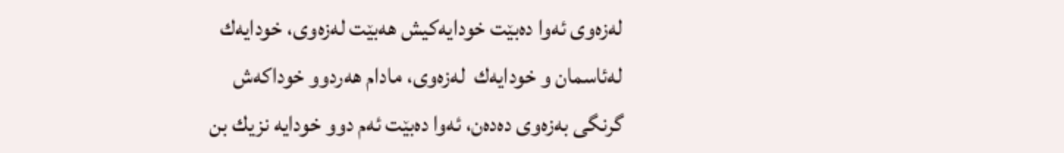له‌زه‌وی ئه‌وا ده‌بێت خودایه‌كیش هه‌بێت له‌زه‌وی، خودایه‌ك له‌ئاسمان و خودایه‌ك  له‌زه‌وی، مادام هه‌ردوو خوداكه‌ش گرنگی به‌زه‌وی ده‌ده‌ن، ئه‌وا ده‌بێت ئه‌م دوو خودایه‌ نزیك بن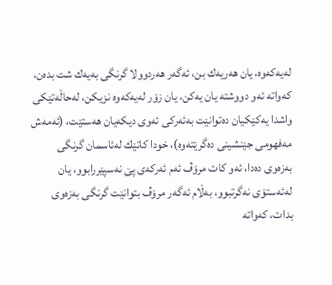له‌یه‌كه‌وه‌، یان هه‌ریه‌ك بن، ئه‌گه‌ر هه‌ردوولا گرنگی به‌یه‌ك شت بده‌ن، كه‌واته‌ ئه‌و دووشته‌ یان یه‌كن، یان زۆر له‌یه‌كه‌وه‌ نزیكن، له‌حاڵه‌تێكی واشدا یه‌كێكیان ده‌توانێت به‌ئه‌ركی ئه‌وی دیكه‌یان هه‌ستێت، (ئه‌مه‌ش مه‌فهومی جێنشینی ده‌گرێته‌وه‌)، خودا كاتێك له‌ئاسمان گرنگی به‌زه‌وی ده‌دا، ئه‌و كات مرۆڤ ئه‌م ئه‌ركه‌ی پێ نه‌سپێررابوو، یان له‌ئه‌ستۆی نه‌گرتبوو، به‌ڵام ئه‌گه‌ر مرۆڤ بتوانێت گرنگی به‌زه‌وی بدات، كه‌واته‌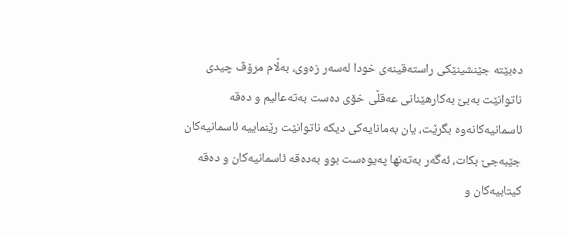ده‌بێته‌ جێنشینێكی راسته‌قینه‌ی خودا له‌سه‌ر زه‌وی، به‌ڵام مرۆڤ چیدی ناتوانێت به‌بێ‌ به‌كارهێنانی عه‌قڵی خۆی ده‌ست به‌ته‌عالیم و ده‌قه‌ ئاسمانیه‌كانه‌وه‌ بگرێت، یان به‌مانایه‌كی دیكه‌ ناتوانێت رێنماییه‌ ئاسمانیه‌كان جێبه‌جێ بكات، ئه‌گه‌ر به‌ته‌نها په‌یوه‌ست بوو به‌ده‌قه‌ ئاسمانیه‌كان و ده‌قه‌ كیتابیه‌كان و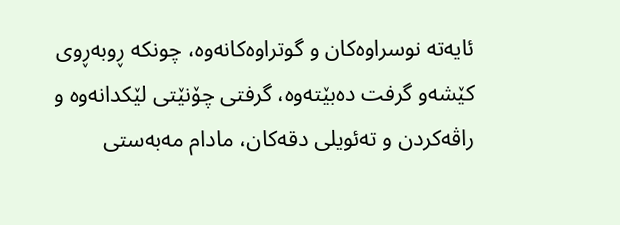ئایه‌ته‌ نوسراوه‌كان و گوتراوه‌كانه‌وه‌، چونكه‌ ڕوبه‌ڕوی كێشه‌و گرفت ده‌بێته‌وه‌، گرفتی چۆنێتی لێكدانه‌وه‌ و راڤه‌كردن و ته‌ئویلی دقه‌كان، مادام مه‌به‌ستی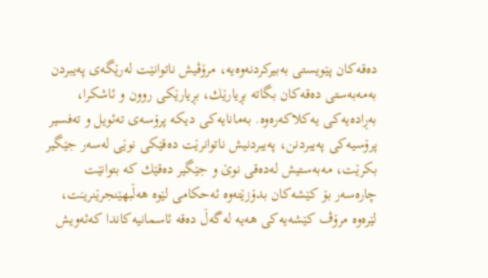ده‌قه‌كان پێویستی به‌بیركردنه‌وه‌یه‌، مرۆڤیش ناتوانێت له‌رێگه‌ی په‌یبردن به‌مه‌به‌ستی ده‌قه‌كان بگاته‌ بڕیارێك، بڕیارێكی روون و ئاشكرا، به‌ڕاده‌یه‌كی یه‌كلاكه‌ره‌وه‌. به‌مانایه‌كی دیكه‌ پرۆسه‌ی ته‌ئویل و ته‌فسیر پرۆسیه‌كی په‌یبردنن، په‌یبردنیش ناتوانرێت ده‌قێكی نوێی له‌سه‌ر جێگیر بكرێت، مه‌به‌ستیش له‌ده‌قی نوێ و جێگیر ده‌قێك كه‌ بتوانێت چاره‌سه‌ر بۆ كێشه‌كان بدۆزێته‌وه‌ ئه‌حكامی لێوه‌ هه‌ڵبهێنجرێنریـَت، لێره‌وه‌ مرۆڤ كێشه‌یه‌كی هه‌یه‌ له‌گه‌ڵ ده‌قه‌ ئاسمانیه‌كاندا كه‌ئه‌ویش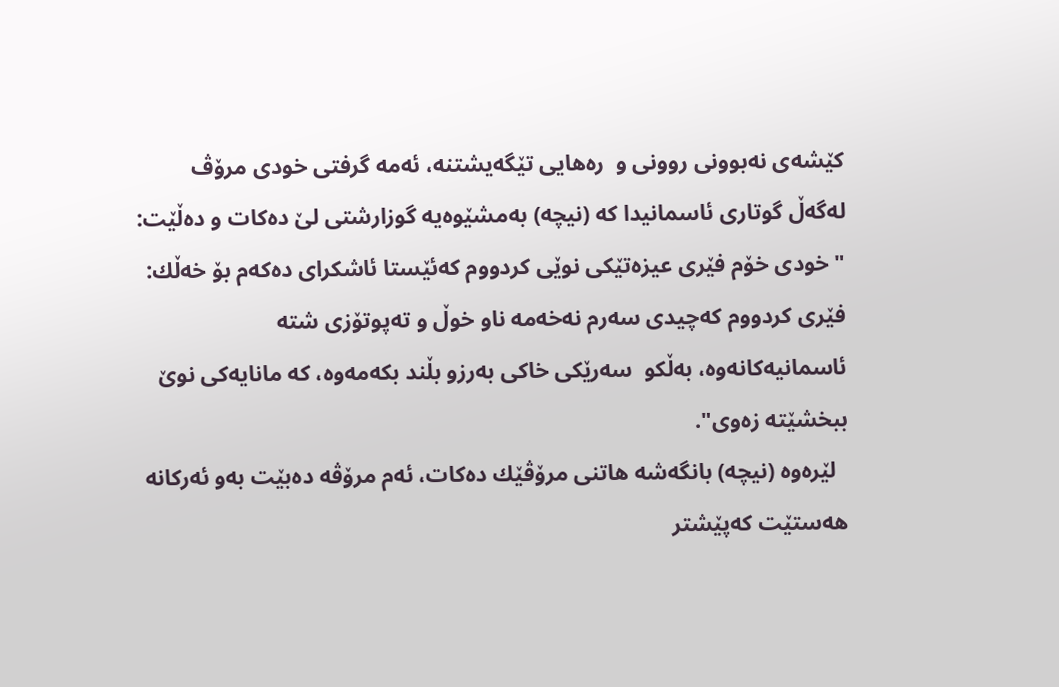كێشه‌ی نه‌بوونی روونی و  ره‌هایی تێگه‌یشتنه‌، ئه‌مه‌ گرفتی خودی مرۆڤ له‌گه‌ڵ گوتاری ئاسمانیدا كه‌ (نیچه‌) به‌مشێوه‌یه‌ گوزارشتی لێ ده‌كات و ده‌ڵێت: "خودی خۆم فێری عیزه‌تێكی نوێی كردووم كه‌ئێستا ئاشكرای ده‌كه‌م بۆ خه‌ڵك: فێری كردووم كه‌چیدی سه‌رم نه‌خه‌مه‌ ناو خوڵ و ته‌پوتۆزی شته‌ ئاسمانیه‌كانه‌وه‌، به‌ڵكو  سه‌رێكی خاكی به‌رزو بڵند بكه‌مه‌وه‌، كه‌ مانایه‌كی نوێ‌ ببخشێته‌ زه‌وی".
  لێره‌وه‌ (نیچه‌) بانگه‌شه‌ هاتنی مرۆڤێك ده‌كات، ئه‌م مرۆڤه‌ ده‌بێت به‌و ئه‌ركانه‌ هه‌ستێت كه‌پێشتر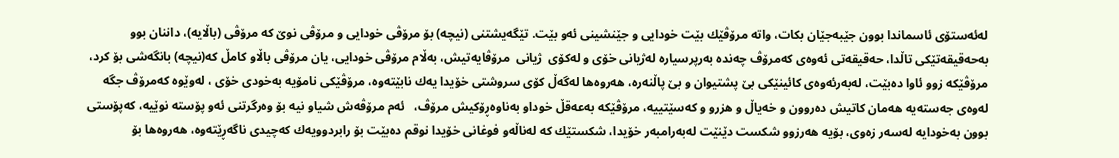له‌ئه‌ستۆی ئاسماندا بوون جێبه‌جێان بكات، واته‌ مرۆڤێك بێت خودایی و جێنشینی ئه‌و بێت. تێگه‌یشتنی (نیچه‌) بۆ مرۆڤی خودایی و مرۆڤی نوێ كه‌ مرۆڤی (باڵایه‌)، داننان بوو به‌حه‌قیقه‌تێكی تاڵدا، حه‌قیقه‌تی ئه‌وه‌ی كه‌مرۆڤ چه‌نده‌ به‌رپرسیاره‌ له‌ژیانی خۆی و له‌كۆی  ژیانی  مرۆڤایه‌تیش، به‌ڵام مرۆڤی خودایی، یان مرۆڤی باڵاو كامڵ كه‌(نیچه‌) بانگه‌شی بۆ كرد، مرۆڤێكه‌ زوو ئاوا ده‌بێت، له‌به‌رئه‌وه‌ی كائینێكی بێ پشتیوان و بێ‌ پاڵنه‌ره‌، هه‌روه‌ها له‌گه‌ڵ كۆی سروشتی خۆیدا یه‌ك نابێته‌وه‌، مرۆڤێكی نامۆیه‌ به‌خودی خۆی ، له‌وێوه‌ كه‌مرۆڤ جگه‌ له‌وه‌ی جه‌سته‌یه‌ هه‌مان كاتیش ده‌روون و خه‌یاڵ و هزرو و كه‌سێتییه‌، مرۆڤێكه‌ به‌عه‌قڵ خوداو به‌ناوه‌ڕۆكیش مرۆڤ،   ئه‌م مرۆڤه‌ش شیاو نیه‌ بۆ وه‌رگرتنی ئه‌و پۆسته‌ نوێیه‌، كه‌پۆستی بوون به‌خودایه‌ له‌سه‌ر زه‌وی، بۆیه‌ هه‌رزوو شكست دێنێت له‌به‌رامبه‌ر خۆیدا، شكستێك كه‌ له‌ناڵه‌و فوغانی خۆیدا نوقم ده‌بێت بۆ رابردوویه‌ك كه‌چیدی ناگه‌ڕێته‌وه‌، هه‌روه‌ها بۆ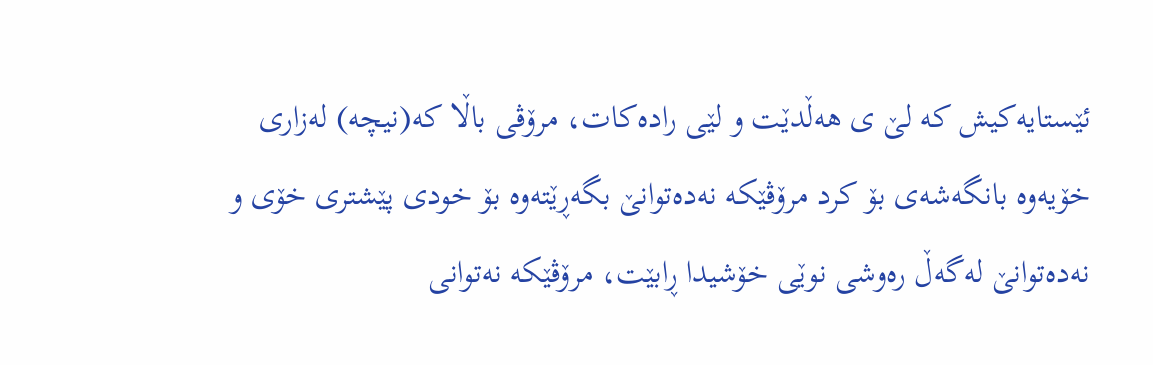ئێستایه‌كیش كه‌ لێ‌ ی هه‌ڵدێت و لێی راده‌كات، مرۆڤی باڵا كه‌(نیچه‌) له‌زاری خۆیه‌وه‌ بانگه‌شه‌ی بۆ كرد مرۆڤێكه‌ نه‌ده‌توانێ‌ بگه‌ڕێته‌وه‌ بۆ خودی پێشتری خۆی و نه‌ده‌توانێ‌ له‌گه‌ڵ ره‌وشی نوێی خۆشیدا ڕابێت، مرۆڤێكه‌ نه‌توانی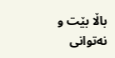باڵا بێت و نه‌توانی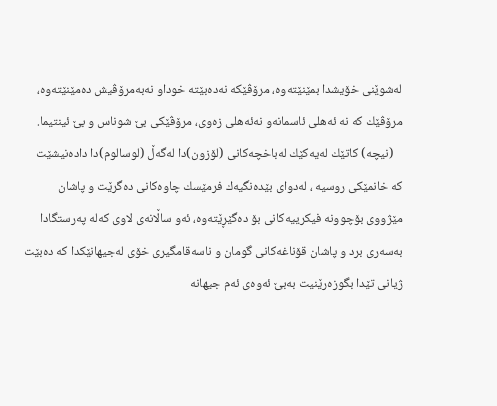له‌شوێنی خۆیشدا بمێنێته‌وه‌، مرۆڤێكه‌ نه‌ده‌بێته‌ خوداو نه‌به‌مرۆڤیش ده‌مێنێته‌وه‌، مرۆڤێك كه‌ نه‌ ئه‌هلی ئاسمانه‌و نه‌ئه‌هلی زه‌وی، مرۆڤێكی بێ شوناس و بێ ئینتیما.
   (نیچه‌) كاتێك له‌یه‌كێك له‌باخچه‌كانی (لۆزون)دا له‌گه‌ڵ (لوسالوم)دا داده‌نیشێت كه‌ خانمێكی روسیه‌ ، له‌دوای بێده‌نگیه‌ك فرمێسك چاوه‌كانی ده‌گرێت و پاشان مێژووی بۆچوونه‌ فیكرییه‌كانی بۆ ده‌گێڕێته‌وه‌، ئه‌و ساڵانه‌ی لاوی كه‌له‌ په‌رستگادا به‌سه‌ری برد و پاشان قۆناغه‌كانی گومان و ناسه‌قامگیری خۆی له‌جیهانێكدا كه‌ ده‌بێت ژیانی تێدا بگوزه‌رێنیت به‌بێ‌ ئه‌وه‌ی ئه‌م جیهانه‌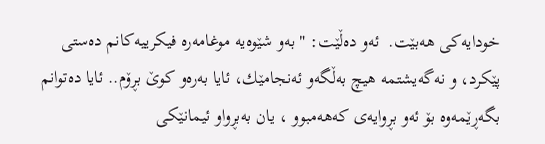خودایه‌كی هه‌بێت.  ئه‌و ده‌ڵێت: " به‌و شێوه‌یه‌ موغامه‌ره‌ فیكرییه‌كانم ده‌ستی پێكرد، و نه‌گه‌یشتمه‌ هیچ به‌ڵگه‌و ئه‌نجامێك، ئایا به‌ره‌و كوێ بڕۆم.. ئایا ده‌توانم بگه‌ڕێمه‌وه‌ بۆ ئه‌و بڕوایه‌ی كه‌هه‌مبوو ، یان به‌بڕواو ئیمانێكی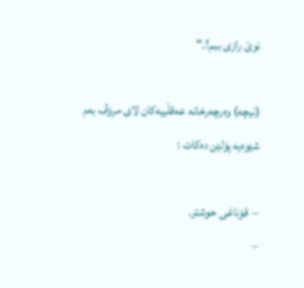نوێ رازی ببم؟."

(نیچه‌) وه‌رچه‌رخانه‌ عه‌قڵییه‌كان لای مرۆڤ به‌م شێوه‌یه‌ پۆلێن ده‌كات :

–  قۆناغی حوشتر.
–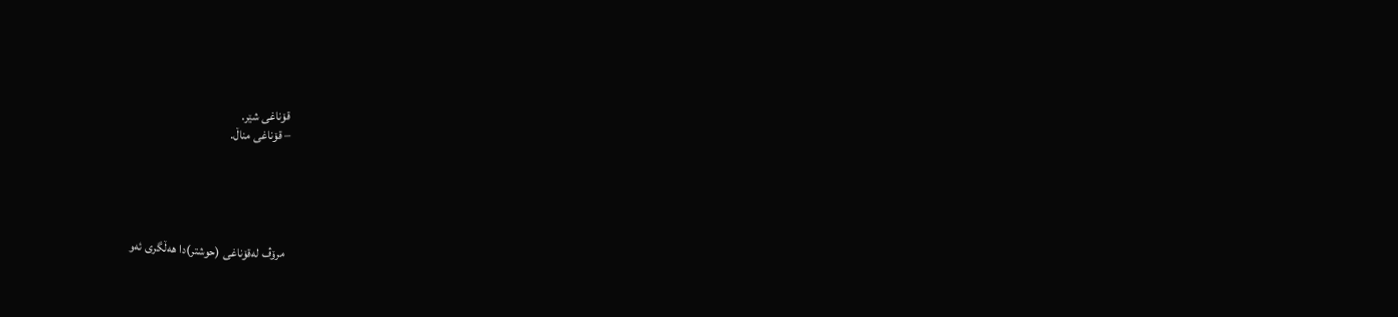قۆناغی شێر.
– قۆناغی مناڵ.





  مرۆڤ له‌قۆناغی (حوشتر)دا هه‌ڵگری ئه‌و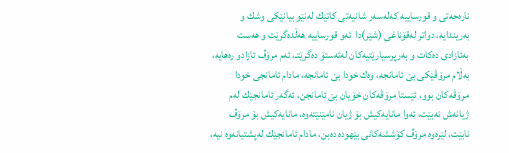ناره‌حه‌تی و قورساییه‌ كه‌له‌سه‌ر شانیه‌تی كاتێك له‌نێو بیانێكی وشك و به‌ریندایه‌، دواتر له‌قۆناغی (شێر)دا  ئه‌و قورساییه‌ هه‌ڵده‌گرێت و هه‌ست به‌ئازادی ده‌كات و به‌رپرسیارێتیه‌كان له‌ئه‌ستۆ ده‌گرێتـ، ئه‌م مرۆڤ ئازادو ره‌هایه‌، به‌ڵام مرۆڤێكی بێ ئامانجه‌، وه‌ك خودا بێ ئامانجه‌، مادام ئامانجی خودا مرۆڤه‌كان بوو، ئێستا مرۆڤه‌كان خۆیان بێ ئامانجن، ئه‌گه‌ر ئامانجێك له‌م ژیانه‌ش نه‌بێت، ئه‌وا مانایه‌كیش بۆ ژیان نامێنێته‌وه‌، مانایه‌كیش بۆ مرۆڤ نابێت، لێره‌وه‌ مرۆڤ كۆششه‌كانی بێهوده‌ ده‌بن، مادام ئامانجێك له‌پشتیانه‌وه‌ نیه‌،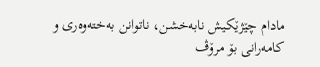مادام چێژێكیش نابه‌خشن، ناتوانن به‌خته‌وه‌ری و كامه‌رانی بۆ مرۆڤ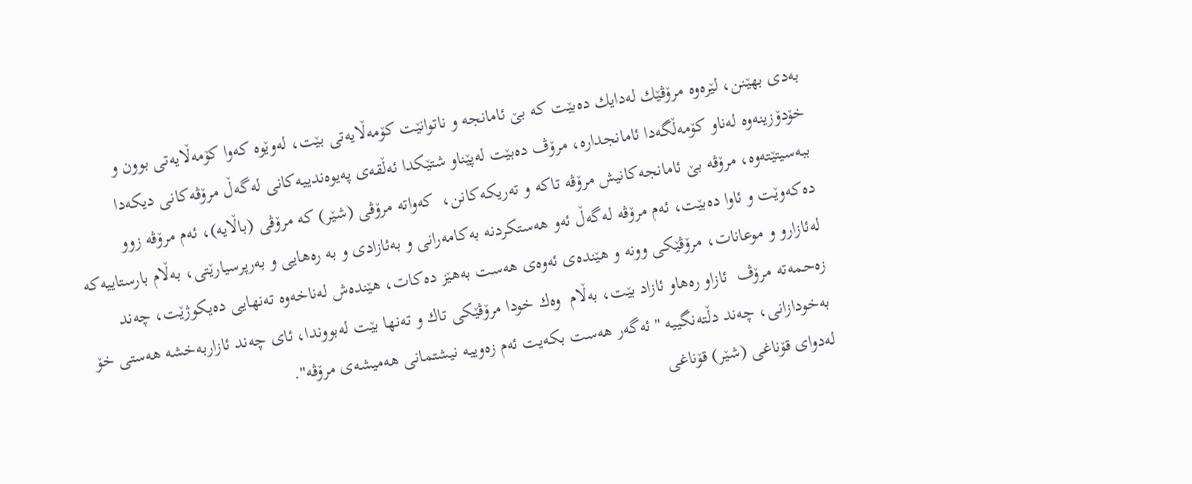به‌دی بهێنن، لێره‌وه‌ مرۆڤێك له‌دایك ده‌بێت كه‌ بێ ئامانجه‌ و ناتوانێت كۆمه‌ڵایه‌تی بێت، له‌وێوه‌ كه‌وا كۆمه‌ڵایه‌تی بوون و خۆدۆزینه‌وه‌ له‌ناو كۆمه‌ڵگه‌دا ئامانجداره‌، مرۆڤ ده‌بێت له‌پێناو شتێكدا ئه‌ڵقه‌ی په‌یوه‌ندییه‌كانی له‌گه‌ڵ مرۆڤه‌كانی دیكه‌دا ببه‌سیتێته‌وه‌، مرۆڤه‌ بێ ئامانجه‌كانیش مرۆڤه‌ تاكه‌ و ته‌ریكه‌كانن،  كه‌واته‌ مرۆڤی (شێر) كه‌ مرۆڤی (باڵایه‌)، ئه‌م مرۆڤه‌ زوو ده‌كه‌وێت و ئاوا ده‌بێت، ئه‌م مرۆڤه‌ له‌گه‌ڵ ئه‌و هه‌ستكردنه‌ به‌كامه‌رانی و به‌ئازادی و به‌ ره‌هایی و به‌رپرسیارێتی، به‌ڵام بارستاییه‌كه‌ له‌ئازارو و موعانات، مرۆڤێكی وونه‌ و هێنده‌ی ئه‌وه‌ی هه‌ست به‌هێز ده‌كات، هێنده‌ش له‌ناخه‌وه‌ ته‌نهایی ده‌یكوژێت، چه‌ند زه‌حمه‌ته‌ مرۆڤ  ئازاو ره‌هاو ئازاد بێت، به‌ڵام  وه‌ك خودا مرۆڤێكی تاك و ته‌نها بێت له‌بووندا، ئای چه‌ند ئازاربه‌خشه‌ هه‌ستی خۆ به‌خودازانی، چه‌ند دڵته‌نگییه‌ "ئه‌گه‌ر هه‌ست بكه‌یت ئه‌م زه‌وییه‌ نیشتمانی هه‌میشه‌ی مرۆڤه‌".
له‌دوای قۆناغی (شێر) قۆناغی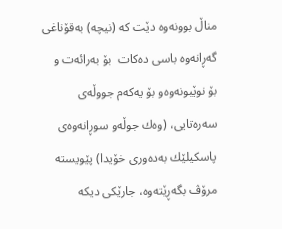مناڵ بوونه‌وه‌ دێت كه‌ (نیچه‌) به‌قۆناغی گه‌ڕانه‌وه‌ باسی ده‌كات  بۆ به‌رائه‌ت و  بۆ نوێبونه‌وه‌و بۆ یه‌كه‌م جووڵه‌ی سه‌ره‌تایی، (وه‌ك جوڵه‌و سوڕانه‌وه‌ی پاسكیلێك به‌ده‌وری خۆیدا) پێویسته‌ مرۆڤ بگه‌ڕێته‌وه‌، جارێكی دیكه‌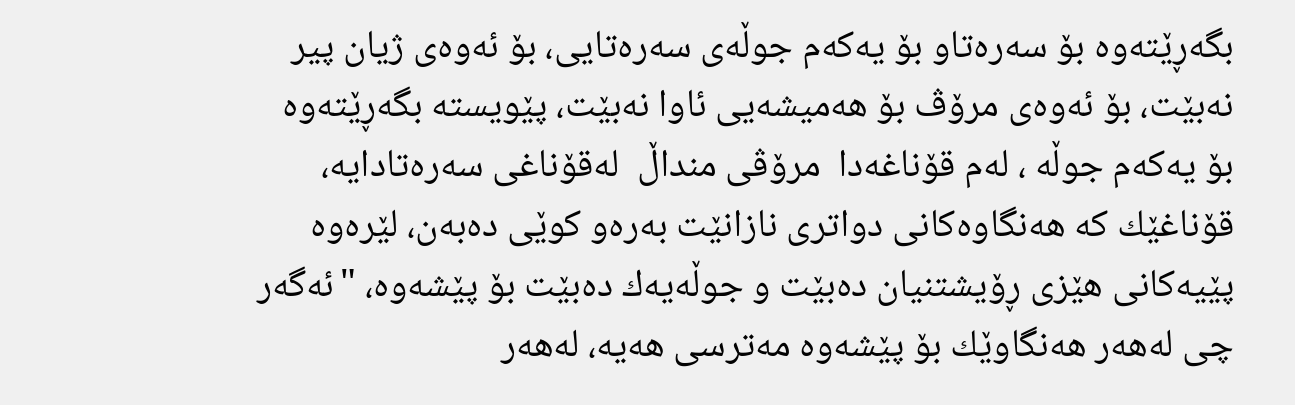بگه‌ڕێته‌وه‌ بۆ سه‌ره‌تاو بۆ یه‌كه‌م جوڵه‌ی سه‌ره‌تایی، بۆ ئه‌وه‌ی ژیان پیر نه‌بێت، بۆ ئه‌وه‌ی مرۆڤ بۆ هه‌میشه‌یی ئاوا نه‌بێت، پێویسته‌ بگه‌ڕێته‌وه‌ بۆ یه‌كه‌م جوڵه‌ ، له‌م قۆناغه‌دا  مرۆڤی منداڵ  له‌قۆناغی سه‌ره‌تادایه‌، قۆناغێك كه‌ هه‌نگاوه‌كانی دواتری نازانێت به‌ره‌و كوێی ده‌به‌ن، لێره‌وه‌ پێیه‌كانی هێزی ڕۆیشتنیان ده‌بێت و جوڵه‌یه‌ك ده‌بێت بۆ پێشه‌وه‌، "ئه‌گه‌ر چی له‌هه‌ر هه‌نگاوێك بۆ پێشه‌وه‌ مه‌ترسی هه‌یه‌، له‌هه‌ر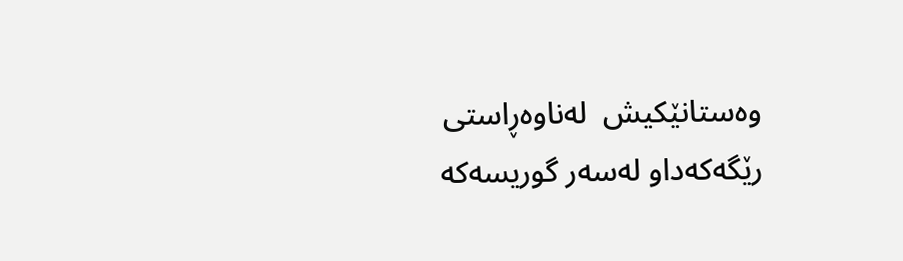وه‌ستانێكیش  له‌ناوه‌ڕاستی رێگه‌كه‌داو له‌سه‌ر گوریسه‌كه‌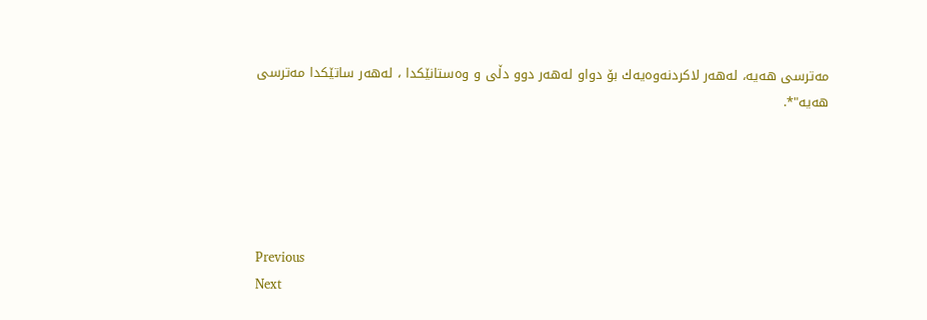مه‌ترسی هه‌یه‌، له‌هه‌ر لاكردنه‌وه‌یه‌ك بۆ دواو له‌هه‌ر دوو دڵی و وه‌ستانێكدا ، له‌هه‌ر ساتێكدا مه‌ترسی هه‌یه‌"*.





Previous
Next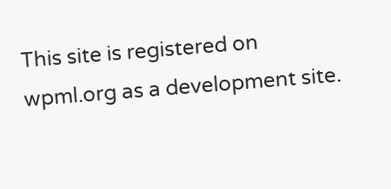This site is registered on wpml.org as a development site.